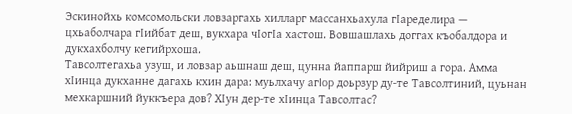Эскинойхь комсомольски ловзаргахь хилларг массанхьахула гIаределира — цхьаболчара гIийбат деш, вукхара чIогIа хастош. Вовшашлахь доггах къобалдора и дукхахболчу кегийрхоша.
Тавсолтегахьа узуш, и ловзар аьшнаш деш, цунна йаппарш йийриш а гора. Амма хIинца дукханне дагахь кхин дара: муьлхачу aгIop доьрзур ду-те Тавсолтиний, цуьнан мехкаршний йуккъера дов? ХIун дер-те хIинца Тавсолтас?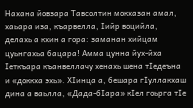Нахана йовзара Тавсолтин мокхазан амал, хаьара иза, къарвелла, Iийр воцийла, делахь а кхин а гора: заманан хийцам цуьнгахьа бацара! Амма цунна йух-йха Iеткъара къанвеллачу хенахь шена тIедеъна и «доккха эхь». ХIинца а, бешара гIуллакхаш дина а ваьлла, «Дада-бIара» кIел гоьрга тIе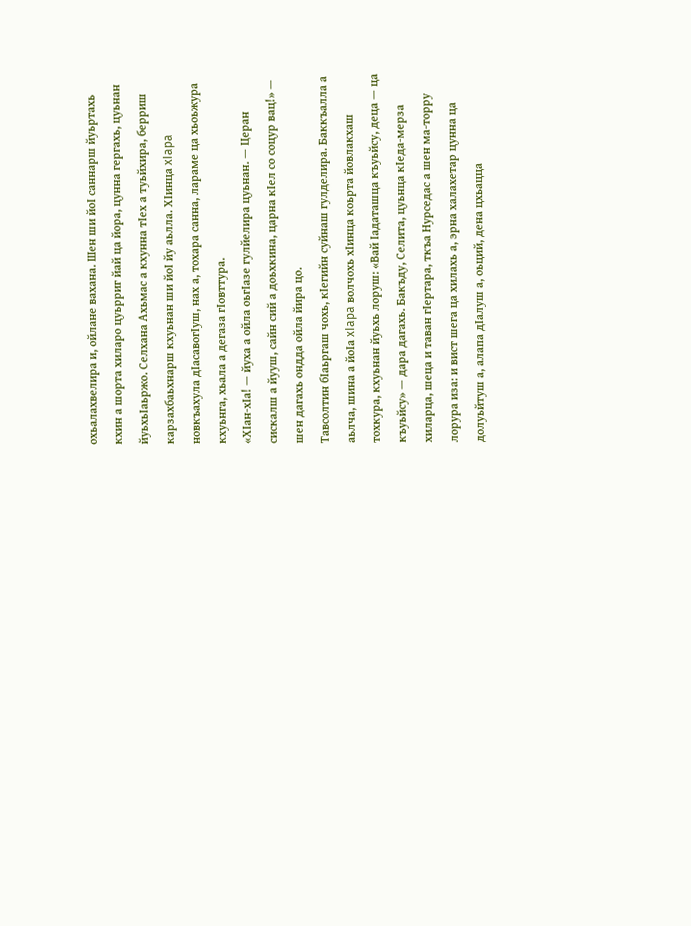охьалахвелира и, ойлане вахана. Шен ши йоI саннарш йуьртахь кхин а шорта хиларо цуьрриг йай ца йора, цунна гергахь, цуьнан йуьхьIаьржо. Селхана Ахьмас а кхунна тIех а туьйхира, берриш карзахбаьхнарш кхуьнан ши йоI йу аьлла. ХIинца xIapa новкъахула дIасавогIуш, нах а, тохара санна, лараме ца хьоьжура кхуьнга, хьала а дегаза гIовттура.
«ХIан-хIа! — йуха а ойла оьгIазе гулйелира цуьнан. — Церан сискалш а йууш, сайн сий а доьхкина, царна кIел со соцур вац!» — шен дагахь ондда ойла йира цо.
Тавсолтин бIаьргаш чохь, кIегийн суйнаш гулделира. Баккъалла а аьлча, шина а йоIа xIapa волчохь хIинца коьрта йовлакхаш тохкура, кхуьнан йуьхь лоруш: «Вай Iадаташца къуьйсу, деца — ца къуьйсу» — дара дагахь. Бакъду, Селита, цуьнца кIеда-мерза хиларца, шеца и таван гIертара, ткъа Нурседас а шен ма-торру лорура иза: и вист шега ца хилахь а, эрна халахетар цунна ца долуьйтуш а, алапа дIалуш а, оьций, дена цхьацца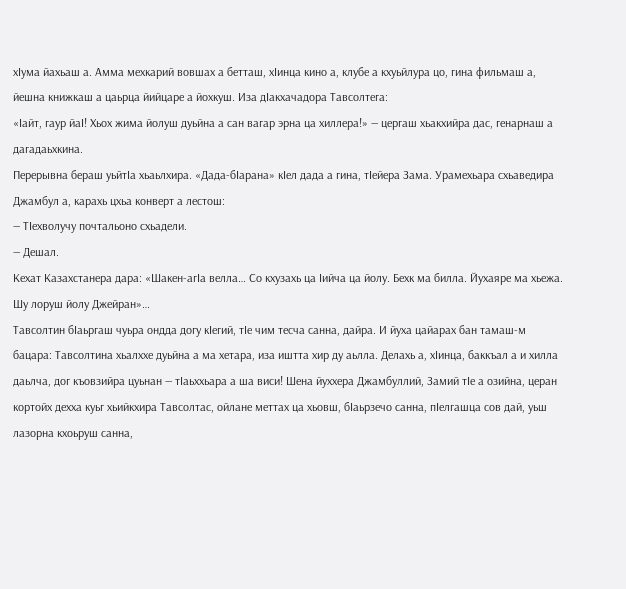хIума йахьаш а. Амма мехкарий вовшах а бетташ, хIинца кино а, клубе а кхуьйлура цо, гина фильмаш а, йешна книжкаш а цаьрца йийцаре а йохкуш. Иза дIакхачадора Тавсолтега:
«Iайт, гаур йаI! Хьох жима йолуш дуьйна а сан вагар эрна ца хиллера!» — цергаш хьакхийра дас, генарнаш а дагадаьхкина.
Перерывна бераш уьйтIа хьаьлхира. «Дада-бIарана» кIел дада а гина, тIейера Зама. Урамехьара схьаведира Джамбул а, карахь цхьа конверт а лестош:
— ТIехволучу почтальоно схьадели.
— Дешал.
Кехат Казахстанера дара: «Шакен-агIа велла… Со кхузахь ца Iийча ца йолу. Бехк ма билла. Йухаяре ма хьежа. Шу лоруш йолу Джейран»…
Тавсолтин бIаьргаш чуьра ондда догу кIегий, тIе чим тесча санна, дайра. И йуха цайарах бан тамаш-м бацара: Тавсолтина хьалххе дуьйна а ма хетара, иза иштта хир ду аьлла. Делахь а, хIинца, баккъал а и хилла даьлча, дог къовзийра цуьнан — тIаьххьара а ша виси! Шена йуххера Джамбуллий, Замий тIе а озийна, церан кортойх дехха куьг хьийкхира Тавсолтас, ойлане меттах ца хьовш, бIаьрзечо санна, пIелгашца сов дай, уьш лазорна кхоьруш санна,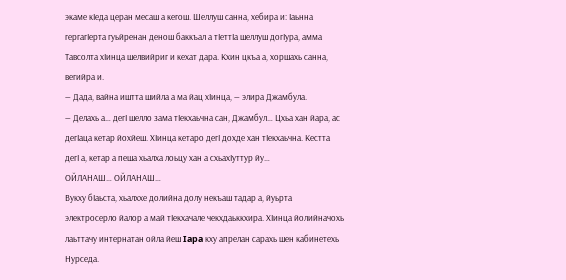экаме кIеда церан месаш а кегош. Шеллуш санна, хебира и: Iаьнна гергагIерта гуьйренан денош баккъал а тIеттIа шеллуш догIура, амма Тавсолта хIинца шелвийриг и кехат дара. Кхин цкъа а, хоршахь санна, вегийра и.
— Дада, вайна иштта шийла а ма йац хIинца, — элира Джамбула.
— Делахь а… дегI шелло зама тIекхаьчна сан, Джамбул… Цхьа хан йара, ас дегIаца кетар йохйеш. ХIинца кетаро дегI дохде хан тIекхаьчна. Кестта дегI а, кетар а пеша хьалха лоьцу хан а схьахIуттур йу…
ОЙЛАНАШ… ОЙЛАНАШ…
Вукху бIаьста, хьалххе долийна долу некъаш тадар а, йуьрта электросерло йалор а май тIекхачале чекхдаьккхира. ХIинца йолийначохь лаьттачу интернатан ойла йеш Iapa кху апрелан сарахь шен кабинетехь Нурседа.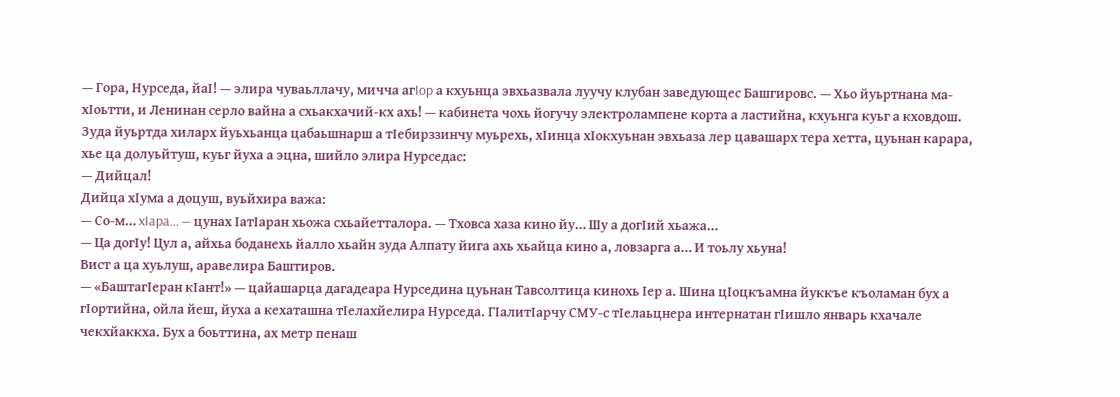— Гора, Нурседа, йаI! — элира чуваьллачу, мичча aгIop а кхуьнца эвхьазвала луучу клубан заведующес Башгировс. — Хьо йуьртнана ма-хIоьтти, и Ленинан серло вайна а схьакхачий-кх ахь! — кабинета чохь йогучу электролампене корта а ластийна, кхуьнга куьг а кховдош.
Зуда йуьртда хиларх йуьхьанца цабаьшнарш а тIебирззинчу муьрехь, хIинца хIокхуьнан эвхьаза лер цавашарх тера хетта, цуьнан карара, хье ца долуьйтуш, куьг йуха а эцна, шийло элира Нурседас:
— Дийцал!
Дийца хIума а доцуш, вуьйхира важа:
— Со-м… xIapa… — цунах IатIаран хьожа схьайетталора. — Тховса хаза кино йу… Шу а догIий хьажа…
— Ца догIу! Цул а, айхьа боданехь йалло хьайн зуда Алпату йига ахь хьайца кино а, ловзарга а… И тоьлу хьуна!
Вист а ца хуьлуш, аравелира Баштиров.
— «БаштагIеран кIант!» — цайашарца дагадеара Нурседина цуьнан Тавсолтица кинохь Iер а. Шина цIоцкъамна йуккъе къоламан бух а гIортийна, ойла йеш, йуха а кехаташна тIелахйелира Нурседа. ГIалитIарчу СМУ-с тIелаьцнера интернатан гIишло январь кхачале чекхйаккха. Бух а боьттина, ах метр пенаш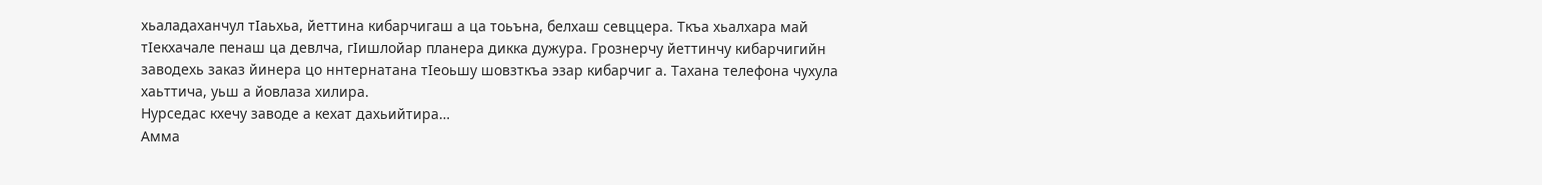хьаладаханчул тIаьхьа, йеттина кибарчигаш а ца тоьъна, белхаш севццера. Ткъа хьалхара май тIекхачале пенаш ца девлча, гIишлойар планера дикка дужура. Грознерчу йеттинчу кибарчигийн заводехь заказ йинера цо ннтернатана тIеоьшу шовзткъа эзар кибарчиг а. Тахана телефона чухула хаьттича, уьш а йовлаза хилира.
Нурседас кхечу заводе а кехат дахьийтира…
Амма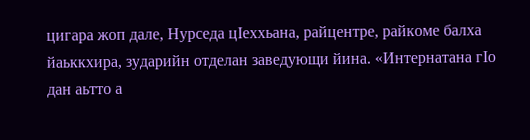цигара жоп дале, Нурседа цIеххьана, райцентре, райкоме балха йаьккхира, зударийн отделан заведующи йина. «Интернатана гIo дан аьтто а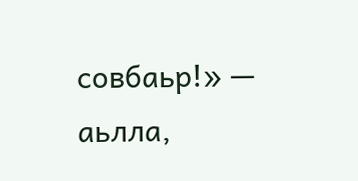совбаьр!» — аьлла,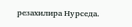резахилира Нурседа.